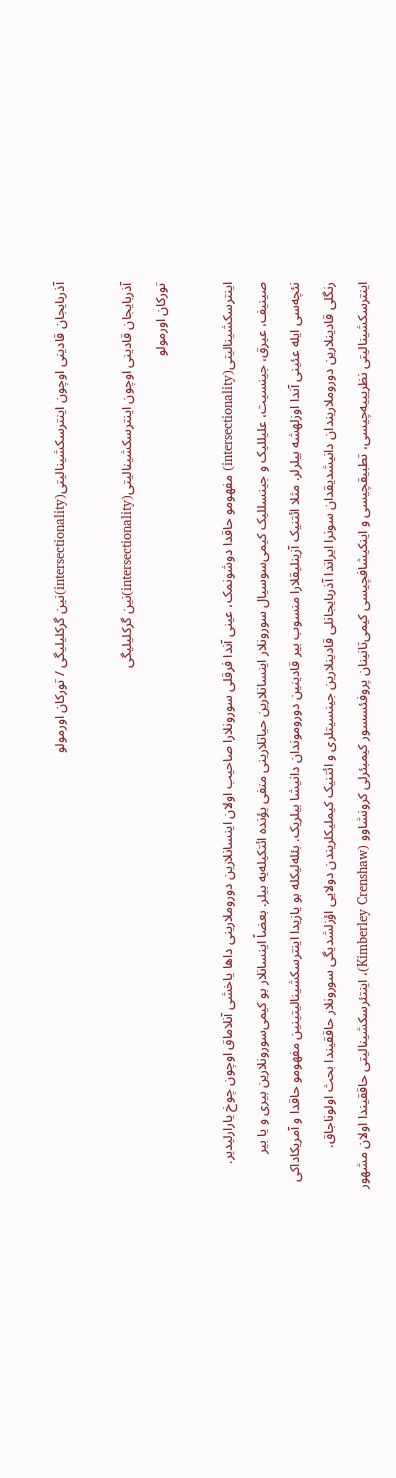آذربایجان قادینی اوچون اینترسکشینالیتی‌(intersectionality)نین گرکلیلیگی / تورکان اورمولو

آذربایجان قادینی اوچون اینترسکشینالیتی‌(intersectionality)نین گرکلیلیگی
تورکان اورمولو

اینترسکشینالیتی(intersectionality) مفهومو حاقدا دوشونمک، عینی آندا فرقلی سورونلارا صاحیب اولان اینسانلارین دوروملارینی داها یاخشی آنلاماق اوچون چوخ یارارلیدیر. صینیف، عیرق، جینسیت، علیللیک و جینسللیک کیمی‌سوسیال سورونلار اینسانلارین حیاتلارینی منفی یؤنده ائتکیله‌یه بیلر. بعضاً اینسانلار بو کیمی‌سورونلارین بیری و یا بیر نئچه‌سی ایله عئینی آندا اوزلهشه بیلرلر. مثلا ائتنیک آزینلیقلارا منسوب بیر قادینین دوروموندان دانیشا بیلریک. بئله‌لیکله بو یازیدا اینترسکشینالیتینین مفهومو حاقدا و آمریکاداکی رنگلی قادینلارین دوروملاریندان دانیشدیقدان سونرا ایراندا آذربایجانلی قادینلارین جینسیتلری و ائتنیک کیملیکلریندن دولایی اؤزلشدیگی سورونلار حاققیندا بحث اولوناجاق.
اینترسکشینالیتی نظریییه‌چیسی، تطبیقچیسی و اینکیشافچیسی کیمی‌تانینان پروفئسسور کیمبئرلی کرونشاوو (Kimberley Crenshaw)، اینتئرسکشینالیتی حاققیندا اولان مشهور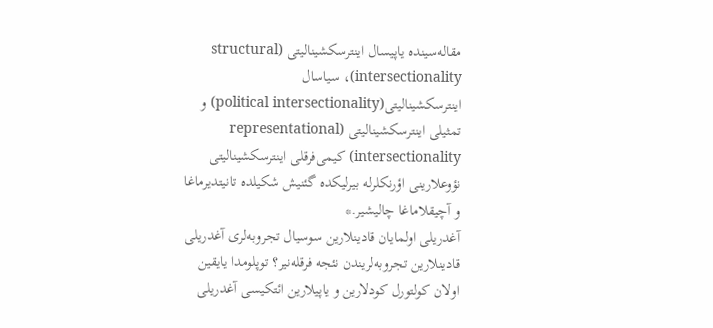مقاله‌سینده ‌یاپیسال اینترسکشینالیتی (structural intersectionality)، سیاسال اینترسکشینالیتی(political intersectionality) و تمثیلی اینترسکشینالیتی (representational intersectionality) کیمی‌فرقلی اینترسکشینالیتی نؤوعلارینی اؤرنکلرله بیرلیکده گئنیش شکیلده تانیتدیرماغا و آچیقلاماغا چالیشیر.*
آغدریلی اولمایان قادینلارین سوسیال تجروبه‌لری آغدریلی قادینلارین تجروبه‌لریندن نئجه فرقله‌نیر؟ توپلومدا یایقین اولان کولتورل کودلارین و یاپیلارین ائتکیسی آغدریلی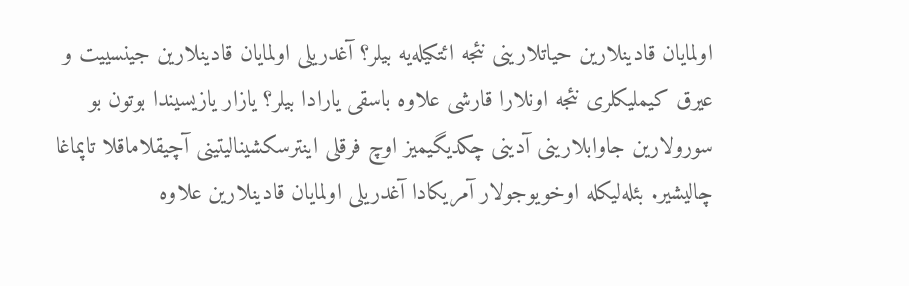اولمایان قادینلارین حیاتلارینی نئجه ائتکیله‌یه بیلر؟ آغدریلی اولمایان قادینلارین جینسییت و عیرق کیملیکلری نئجه اونلارا قارشی علاوه باسقی یارادا بیلر؟ یازار یازیسیندا بوتون بو سورولارین جاوابلارینی آدینی چکدیگیمیز اوچ فرقلی اینترسکشینالیتینی آچیقلاماقلا تاپماغا چالیشیر. بئله‌لیکله اوخویوجولار آمریکادا آغدریلی اولمایان قادینلارین علاوه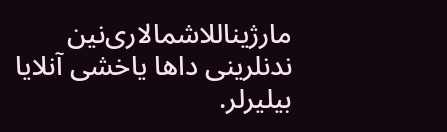مارژیناللاشمالاری‌نین ندنلرینی داها یاخشی آنلایا بیلیرلر.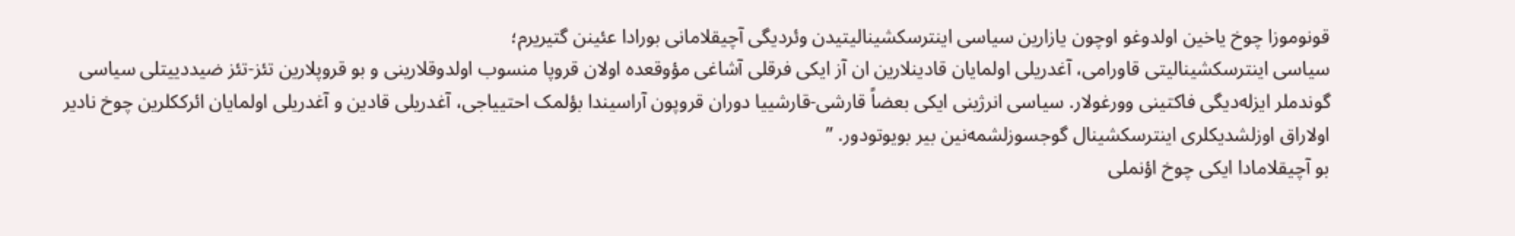قونوموزا چوخ یاخین اولدوغو اوچون یازارین سیاسی اینترسکشینالیتیدن وئردیگی آچیقلامانی بورادا عئینن گتیریرم؛
سیاسی اینترسکشینالیتی قاورامی، آغدریلی اولمایان قادینلارین ان آز ایکی فرقلی آشاغی مؤوقعده اولان قروپا منسوب اولدوقلارینی و بو قروپلارین تئز-تئز ضیددییتلی سیاسی گوندملر ایزله‌دیگی فاکتینی وورغولار. سیاسی انرژینی ایکی بعضاً قارشی-قارشییا دوران قروپون آراسیندا بؤلمک احتییاجی، آغدریلی قادین و آغدریلی اولمایان ائرککلرین چوخ نادیر اولاراق اوزلشدیکلری اینترسکشینال گوجسوزلشمه‌نین بیر بویوتودور. ”
بو آچیقلامادا ایکی چوخ اؤنملی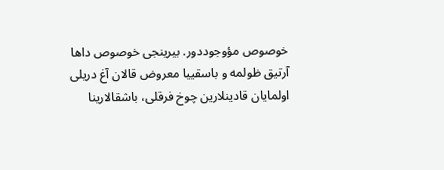خوصوص مؤوجوددور. بیرینجی خوصوص داها آرتیق ظولمه و باسقییا معروض قالان آغ دریلی اولمایان قادینلارین چوخ فرقلی، باشقالارینا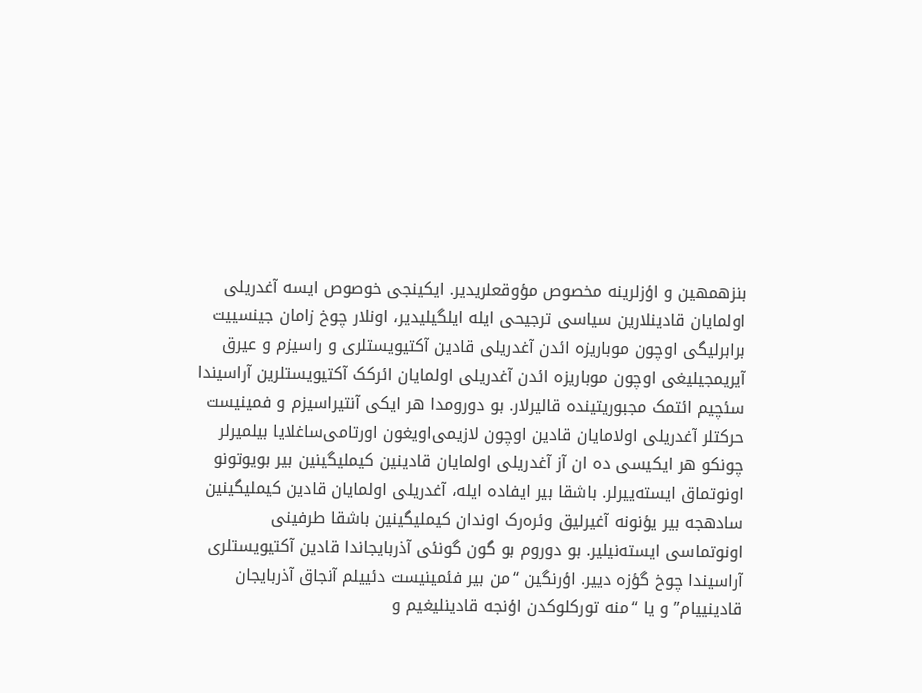بنزهمهین و اؤزلرینه مخصوص مؤوقعلریدیر. ایکینجی خوصوص ایسه آغدریلی اولمایان قادینلارین سیاسی ترجیحی ایله ایلگیلیدیر، اونلار چوخ زامان جینسییت برابرلیگی اوچون موباریزه ائدن آغدریلی قادین آکتیویستلری و راسیزم و عیرق آیریمجیلیغی اوچون موباریزه ائدن آغدریلی اولمایان ائرکک آکتیویستلرین آراسیندا سئچیم ائتمک مجبوریتینده قالیرلار. بو دورومدا هر ایکی آنتیراسیزم و فمینیست حرکتلر آغدریلی اولامایان قادین اوچون لازیمی‌اویغون اورتامی‌ساغلایا بیلمیرلر چونکو هر ایکیسی ده ان آز آغدریلی اولمایان قادینین کیملیگینین بیر بویوتونو اونوتماق ایسته‌ییرلر. باشقا بیر ایفاده ایله، آغدریلی اولمایان قادین کیملیگینین سادهجه بیر یؤنونه آغیرلیق وئره‌رک اوندان کیملیگینین باشقا طرفینی اونوتماسی ایسته‌نیلیر. بو دوروم بو گون گونئی آذربایجاندا قادین آکتیویستلری آراسیندا چوخ گؤزه دییر. اؤرنگین “من بیر فئمینیست دئییلم آنجاق آذربایجان قادینییام” و یا “منه تورکلوکدن اؤنجه قادینلیغیم و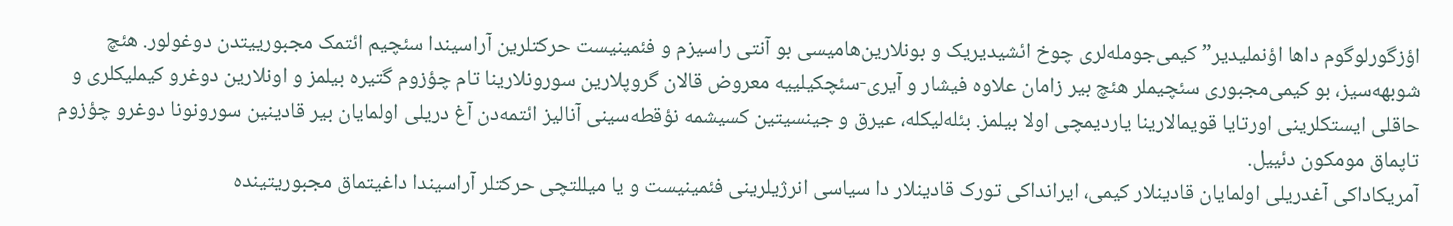اؤزگورلوگوم داها اؤنملیدیر” کیمی‌جومله‌لری چوخ ائشیدیریک و بونلارین‌هامیسی بو آنتی راسیزم و فئمینیست حرکتلرین آراسیندا سئچیم ائتمک مجبورییتدن دوغولور. هئچ شوبهه‌سیز، بو کیمی‌مجبوری سئچیملر هئچ بیر زامان علاوه فیشار و آیری‌-سئچکیلییه معروض قالان گروپلارین سورونلارینا تام چؤزوم گتیره بیلمز و اونلارین دوغرو کیملیکلری و حاقلی ایستکلرینی اورتایا قویمالارینا یاردیمچی اولا بیلمز. بئله‌لیکله، عیرق و جینسیتین کسیشمه نؤقطه‌سینی آنالیز ائتمه‌دن آغ دریلی اولمایان بیر قادینین سورونونا دوغرو چؤزوم تاپماق مومکون دئییل.
آمریکاداکی آغدریلی اولمایان قادینلار کیمی، ایرانداکی تورک قادینلار دا سیاسی انرژیلرینی فئمینیست و یا میللتچی حرکتلر آراسیندا داغیتماق مجبوریتینده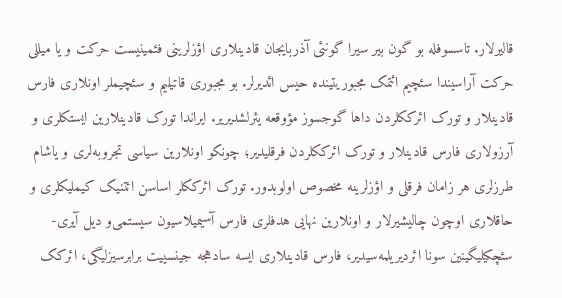قالیرلار. تاسسوفله بو گون بیر سیرا گونئی آذربایجان قادینلاری اؤزلرینی فئمینیست حرکت و یا میللی حرکت آراسیندا سئچیم ائتمک مجبوریتینده حیس ائدیرلر. بو مجبوری قاتیلیم و سئچیملر اونلاری فارس قادینلار و تورک ائرککلردن داها گوجسوز مؤوقعه یئرلشدیریر. ایراندا تورک قادینلارین ایستکلری و آرزولاری فارس قادینلار و تورک ائرککلردن فرقلیدیر؛ چونکو اونلارین سیاسی تجروبه‌لری و یاشام طرزلری هر زامان فرقلی و اؤزلرینه مخصوص اولوبدور. تورک ائرککلر اساسن ائتنیک کیملیکلری و حاقلاری اوچون چالیشیرلار و اونلارین نهایی هدفلری فارس آسیمیلاسیون سیستمی‌و دیل آیری-سئچکیلیگینین سونا ائردیریلمه‌سیدیر، فارس قادینلاری ایسه سادهجه جینسییت برابرسیزلیگی، ائرکک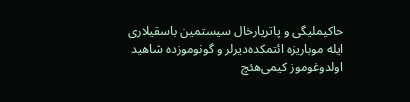حاکیملیگی و پاتریارخال سیستمین باسقیلاری ایله موباریزه ائتمکده‌دیرلر و گونوموزده شاهید اولدوغوموز کیمی‌هئچ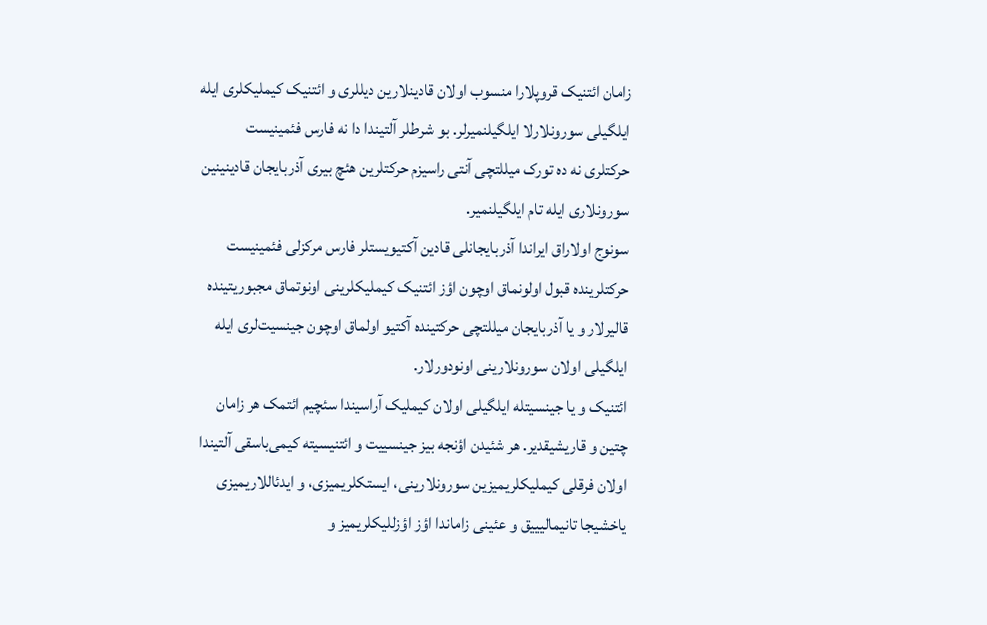زامان ائتنیک قروپلارا منسوب اولان قادینلارین دیللری و ائتنیک کیملیکلری ایله ایلگیلی سورونلارلا ایلگیلنمیرلر. بو شرطلر آلتیندا دا نه فارس فئمینیست حرکتلری نه ده تورک میللتچی آنتی راسیزم حرکتلرین هئچ بیری آذربایجان قادینینین سورونلاری ایله تام ایلگیلنمیر.
سونوج اولاراق ایراندا آذربایجانلی قادین آکتیویستلر فارس مرکزلی فئمینیست حرکتلرینده قبول اولونماق اوچون اؤز ائتنیک کیملیکلرینی اونوتماق مجبوریتینده قالیرلار و یا آذربایجان میللتچی حرکتینده آکتیو اولماق اوچون جینسیت‌لری ایله ایلگیلی اولان سورونلارینی اونودورلار.
ائتنیک و یا جینسیتله ایلگیلی اولان کیملیک آراسیندا سئچیم ائتمک هر زامان چتین و قاریشیقدیر. هر شئیدن اؤنجه بیز جینسییت و ائتنیسیته کیمی‌باسقی آلتیندا اولان فرقلی کیملیکلریمیزین سورونلارینی، ایستکلریمیزی، و ایدئاللاریمیزی یاخشیجا تانیمالیییق و عئینی زاماندا اؤز اؤزللیکلریمیز و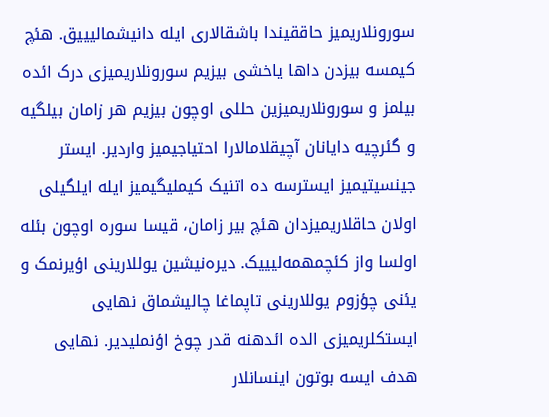سورونلاریمیز حاققیندا باشقالاری ایله دانیشمالیییق. هئچ کیمسه بیزدن داها یاخشی بیزیم سورونلاریمیزی درک ائده بیلمز و ‌سورونلاریمیزین حللی اوچون بیزیم هر زامان بیلگیه و گئرچیه دایانان آچیقلامالارا احتیاجیمیز واردیر. ایستر جینسیتیمیز ایسترسه ده اتنیک کیملیگیمیز ایله ایلگیلی اولان حاقلاریمیزدان هئچ بیر زامان، قیسا سوره اوچون بئله اولسا واز کئچمهمه‌لیییک. دیره‌نیشین یوللارینی اؤیرنمک و یئنی چؤزوم یوللارینی تاپماغا چالیشماق نهایی ایستکلریمیزی الده ائدهنه قدر چوخ اؤنملیدیر. نهایی هدف ایسه بوتون اینسانلار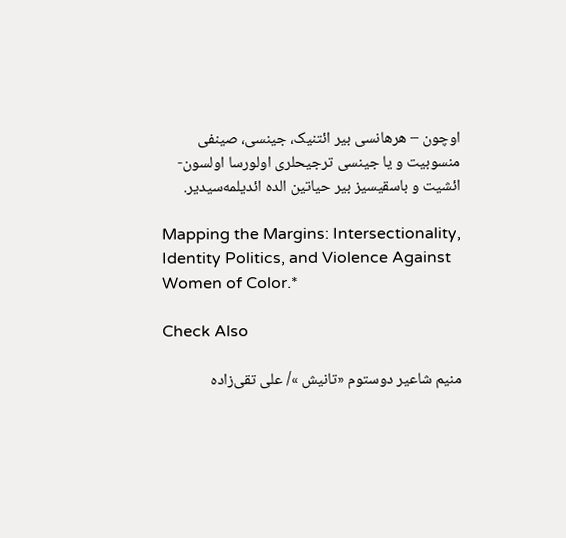اوچون – هر‌هانسی بیر ائتنیک، جینسی، صینفی منسوبیت و یا جینسی ترجیحلری اولورسا اولسون- ائشیت و باسقیسیز بیر حیاتین الده ائدیلمه‌سیدیر.

Mapping the Margins: Intersectionality, Identity Politics, and Violence Against Women of Color.*

Check Also

منیم شاعیر دوستوم «تانیش »/ علی‌ تقی‌زاده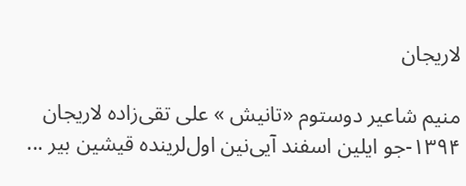لاریجان

منیم شاعیر دوستوم «تانیش » علی‌ تقی‌زاده لاریجان ۱۳۹۴-جو ایلین اسفند آیی‌نین اول‌لرینده قیشین بیر ...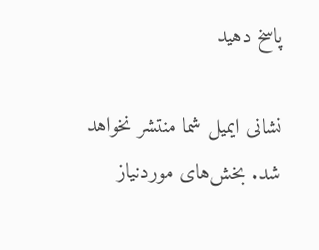پاسخ دهید

نشانی ایمیل شما منتشر نخواهد شد. بخش‌های موردنیاز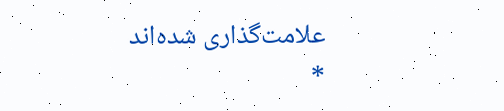علامت‌گذاری شده‌اند *